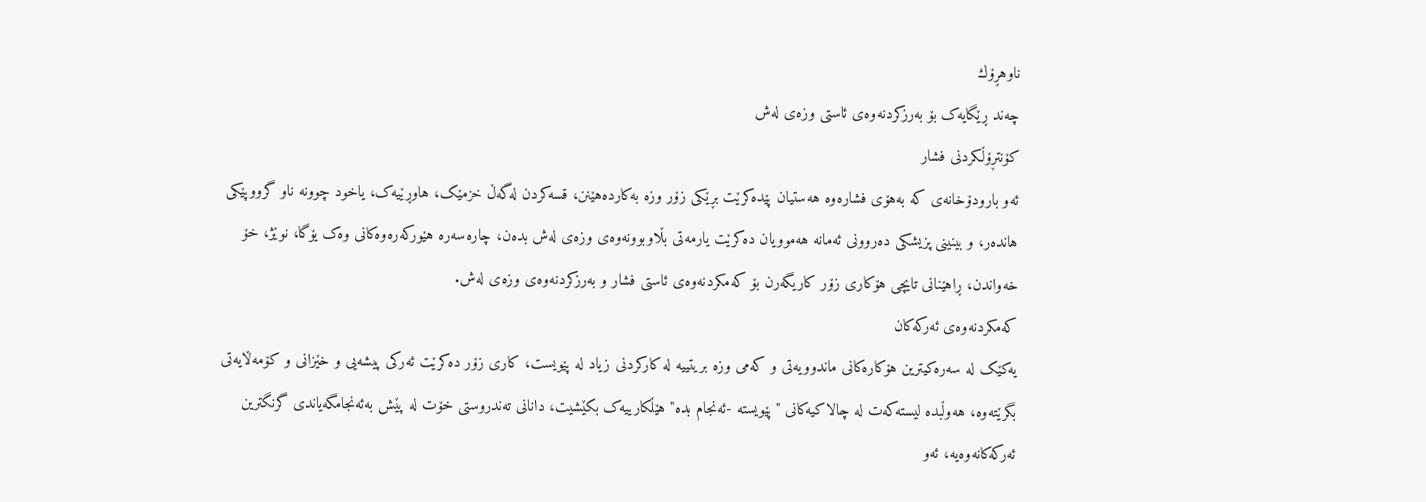ناوهڕۆك
چەند ڕێگایەک بۆ بەرزکردنەوەی ئاستی وزەی لەش
کۆنتڕۆڵکردنی فشار
ئەو بارودۆخانەی کە بەهۆی فشارەوە هەستیان پێدەکرێت بڕێکی زۆر وزە بەکاردەهێنن، قسەکردن لەگەڵ خزمێک، هاوڕێیەک، یاخود چوونە ناو گرووپێکی هاندەر، و بینینی پزیشکی دەروونی ئەمانە هەموویان دەکرێت یارمەتی بڵاوبوونەوەی وزەی لەش بدەن، چارەسەرە هێورکەرەوەکانی وەک یۆگا، نوێژ، خۆ خەواندن، ڕاهێنانی تایچی هۆکاری زۆر کاریگەرن بۆ کەمکردنەوەی ئاستی فشار و بەرزکردنەوەی وزەی لەش.
کەمکردنەوەی ئەرکەکان
یەکێک لە سەرەکیترین هۆکارەکانی ماندوویەتی و کەمی وزە بریتییە لە کارکردنی زیاد لە پێویست، کاری زۆر دەکرێت ئەرکی پیشەیی و خێزانی و کۆمەڵایەتی بگرێتەوە، هەوڵبدە لیستەکەت لە چالاکیەکانی "پێویستە -ئەنجام بدە" هێڵکارییەک بکێشیت، دانانی تەندروستی خۆت لە پێش بەئەنجامگەیاندی گرنگترین ئەرکەکانەوەیە، ئەو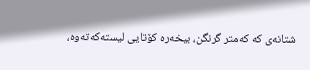شتانەی کە کەمتر گرنگن، بیخەرە کۆتایی لیستەکەتەوە،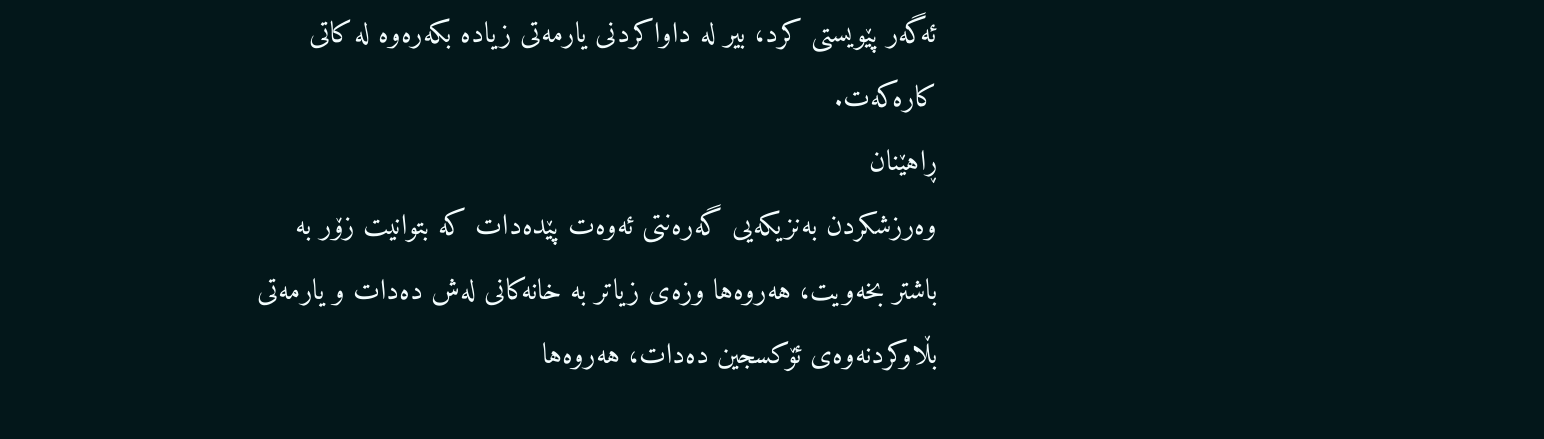ئەگەر پێویستی کرد، بیر لە داواکردنی یارمەتی زیادە بکەرەوە لە کاتی کارەکەت.
ڕاهێنان
وەرزشکردن بەنزیکەیی گەرەنتی ئەوەت پێدەدات کە بتوانیت زۆر بە باشتر بخەویت، هەروەها وزەی زیاتر بە خانەکانی لەش دەدات و یارمەتی بڵاوکردنەوەی ئۆکسجین دەدات، هەروەها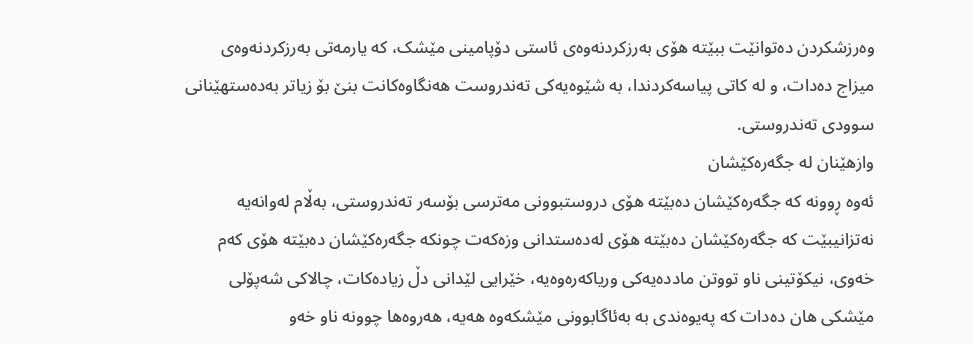وەرزشکردن دەتوانێت ببێتە هۆی بەرزکردنەوەی ئاستی دۆپامینی مێشک، کە یارمەتی بەرزکردنەوەی میزاج دەدات، و لە کاتی پیاسەکردندا، بە شێوەیەکی تەندروست هەنگاوەکانت بنێ بۆ زیاتر بەدەستهێنانی سوودی تەندروستی.
وازهێنان لە جگەرەکێشان
ئەوە ڕوونە کە جگەرەکێشان دەبێتە هۆی دروستبوونی مەترسی بۆسەر تەندروستی، بەڵام لەوانەیە نەتزانیبێت کە جگەرەکێشان دەبێتە هۆی لەدەستدانی وزەکەت چونکە جگەرەکێشان دەبێتە هۆی کەم خەوی، نیکۆتینی ناو تووتن ماددەیەکی وریاکەرەوەیە، خێرایی لێدانی دڵ زیادەکات، چالاکی شەپۆلی مێشکی هان دەدات کە پەیوەندی بە بەئاگابوونی مێشکەوە هەیە، هەروەها چوونە ناو خەو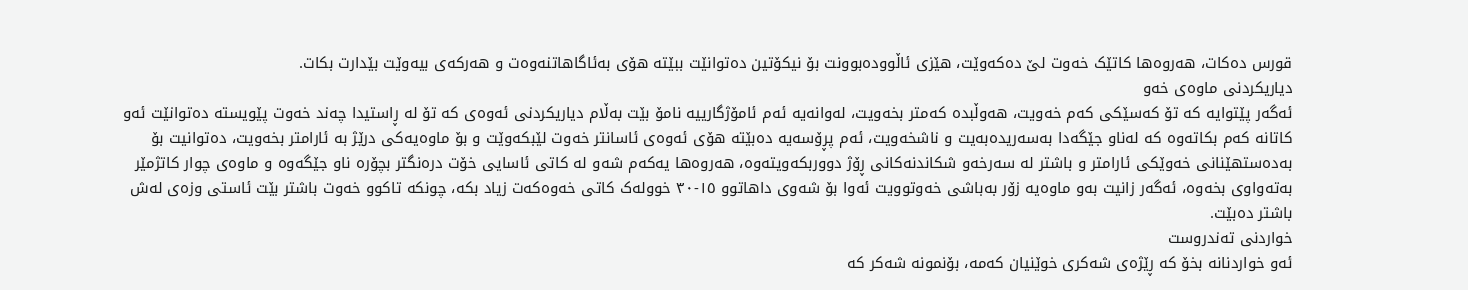قورس دەکات، هەروەها کاتێک خەوت لێ دەکەوێت، هێزی ئاڵوودەبوونت بۆ نیکۆتین دەتوانێت ببێتە هۆی بەئاگاهاتنەوەت و هەرکەی بیەوێت بێدارت بکات.
دیاریکردنی ماوەی خەو
ئەگەر پێتوایە کە تۆ کەسێکی کەم خەویت، هەوڵبدە کەمتر بخەویت، لەوانەیە ئەم ئامۆژگارییە نامۆ بێت بەڵام دیاریکردنی ئەوەی کە تۆ لە ڕاستیدا چەند خەوت پێویستە دەتوانێت ئەو کاتانە کەم بکاتەوە کە لەناو جێگەدا بەسەریدەبەیت و ناشخەویت، ئەم پڕۆسەیە دەبێتە هۆی ئەوەی ئاسانتر خەوت لێبکەوێت و بۆ ماوەیەکی درێژ بە ئارامتر بخەویت، دەتوانیت بۆ بەدەستهێنانی خەوێکی ئارامتر و باشتر لە سەرخەو شکاندنەکانی ڕۆژ دووربکەویتەوە، هەروەها یەکەم شەو لە کاتی ئاسایی خۆت درەنگتر بچۆرە ناو جێگەوە و ماوەی چوار کاتژمێر بەتەواوی بخەوە، ئەگەر زانیت بەو ماوەیە زۆر بەباشی خەوتوویت ئەوا بۆ شەوی داهاتوو ١٥-٣٠ خوولەک کاتی خەوەکەت زیاد بکە، چونکە تاکوو خەوت باشتر بێت ئاستی وزەی لەش باشتر دەبێت.
خواردنی تەندروست
ئەو خواردنانە بخۆ کە ڕێژەی شەکری خوێنیان کەمە، بۆنمونە شەکر کە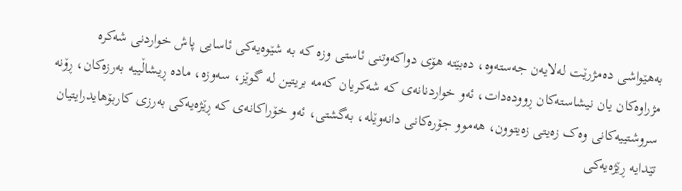بەهێواشی دەمژرێت لەلایەن جەستەوە، دەبێتە هۆی دواکەوتنی ئاستی وزە کە بە شێوەیەکی ئاسایی پاش خواردنی شەکرە مژراوەکان یان نیشاستەکان ڕوودەدات، ئەو خواردنانەی کە شەکریان کەمە بریتین لە گوێز، سەوزە، مادە ڕیشاڵییە بەرزەکان، ڕۆنە سروشتییەکانی وەک زەیتی زەیتوون، هەموو جۆرەکانی دانەوێلە، بەگشتی، ئەو خۆراکانەی کە ڕێژەیەکی بەرزی کاربۆهایدرایتیان تێدایە ڕێژەیەکی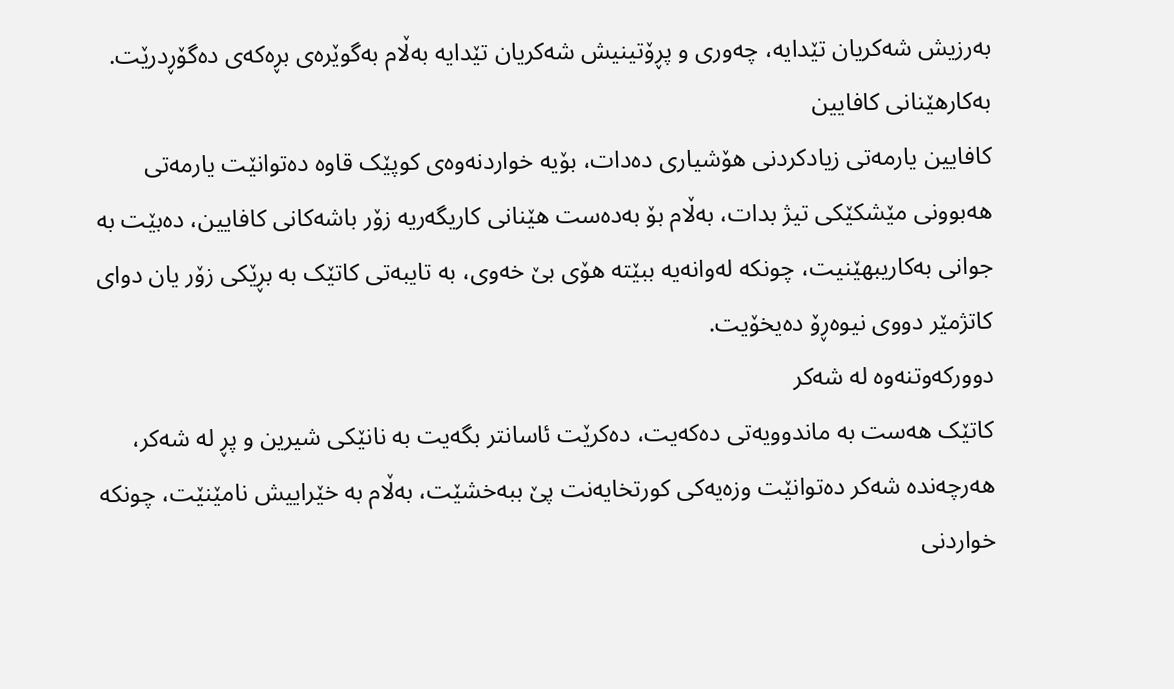بەرزیش شەکریان تێدایە، چەوری و پڕۆتینیش شەکریان تێدایە بەڵام بەگوێرەی بڕەکەی دەگۆڕدرێت.
بەکارهێنانی کافایین
کافایین یارمەتی زیادکردنی هۆشیاری دەدات، بۆیە خواردنەوەی کوپێک قاوە دەتوانێت یارمەتی هەبوونی مێشکێکی تیژ بدات، بەڵام بۆ بەدەست هێنانی کاریگەریە زۆر باشەکانی کافایین، دەبێت بە جوانی بەکاریبهێنیت، چونکە لەوانەیە ببێتە هۆی بێ خەوی، بە تایبەتی کاتێک بە بڕێکی زۆر یان دوای کاتژمێر دووی نیوەڕۆ دەیخۆیت.
دوورکەوتنەوە لە شەکر
کاتێک هەست بە ماندوویەتی دەکەیت، دەکرێت ئاسانتر بگەیت بە نانێکی شیرین و پڕ لە شەکر، هەرچەندە شەکر دەتوانێت وزەیەکی کورتخایەنت پێ ببەخشێت، بەڵام بە خێراییش نامێنێت، چونکە خواردنی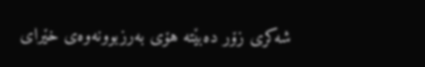شەکری زۆر دەبێتە هۆی بەرزبوونەوەی خێرای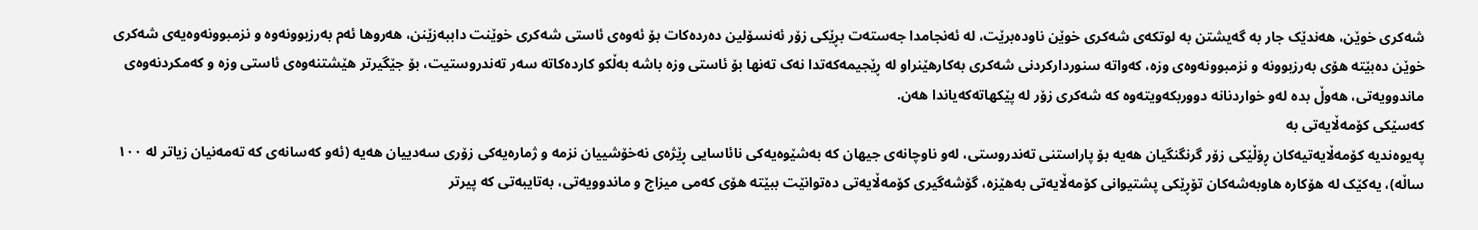شەکری خوێن، هەندێک جار بە گەیشتن بە لوتکەی شەکری خوێن ناودەبرێت، لە ئەنجامدا جەستەت بڕێکی زۆر ئەنسۆلین دەردەکات بۆ ئەوەی ئاستی شەکری خوێنت داببەزێنن، هەروها ئەم بەرزبوونەوە و نزمبوونەوەیەی شەکری خوێن دەبێتە هۆی بەرزبوونە و نزمبوونەوەی وزە، کەواتە سنوردارکردنی شەکری بەکارهێنراو لە ڕێجیمەکەتدا نەک تەنها بۆ ئاستی وزە باشە بەڵکو کاردەکاتە سەر تەندروستیت، بۆ جێگیرتر هێشتنەوەی ئاستی وزە و کەمکردنەوەی ماندوویەتی، هەوڵ بدە لەو خواردنانە دووربکەویتەوە کە شەکری زۆر لە پێکهاتەکەیاندا هەن.
کەسێکی کۆمەڵایەتی بە
پەیوەندیە کۆمەڵایەتیەکان ڕۆڵێکی زۆر گرنگنگیان هەیە بۆ پاراستنی تەندروستی، لەو ناوچانەی جیهان کە بەشێوەیەکی نائاسایی ڕێژەی نەخۆشییان نزمە و ژمارەیەکی زۆری سەدییان هەیە (ئەو کەسانەی کە تەمەنیان زیاتر لە ١٠٠ ساڵە)، یەکێک لە هۆکارە هاوبەشەکان تۆڕێکی پشتیوانی کۆمەڵایەتی بەهێزە، گۆشەگیری کۆمەڵایەتی دەتوانێت ببێتە هۆی کەمی میزاج و ماندوویەتی، بەتایبەتی کە پیرتر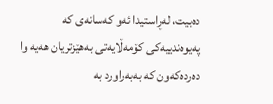دەبیت، لەڕاستیدا ئەو کەسانەی کە پەیوەندییەکی کۆمەڵایەتی بەهێزتریان هەیە وا دەردەکەون کە بەبەراورد بە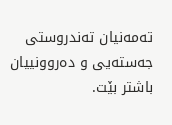تەمەنیان تەندروستی جەستەیی و دەروونییان باشتر بێت.